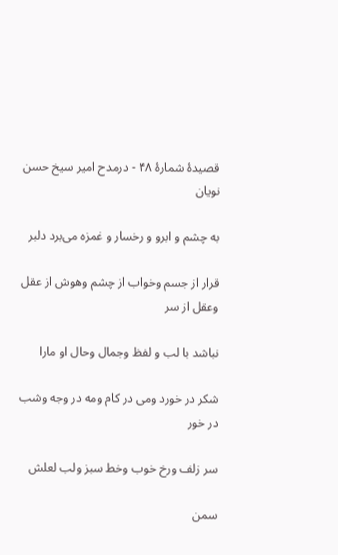قصیدهٔ شمارهٔ ۴۸ - درمدح امیر سیخ حسن نویان

به چشم و ابرو و رخسار و غمزه می‌برد دلبر

قرار از جسم وخواب از چشم وهوش از عقل وعقل از سر

نباشد با لب و لفظ وجمال وحال او مارا

شکر در خورد ومی در کام ومه در وجه وشب در خور

سر زلف ورخ خوب وخط سبز ولب لعلش

سمن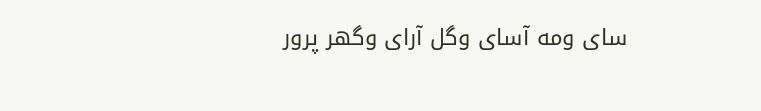سای ومه آسای وگل آرای وگهر پرور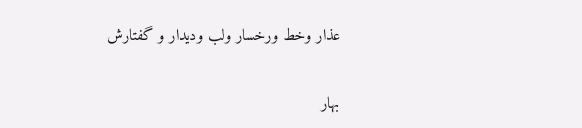عذار وخط ورخسار ولب ودیدار و گفتارش

بهار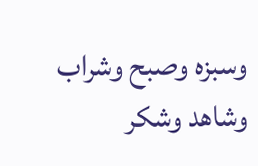وسبزه وصبح وشراب وشاهد وشکر